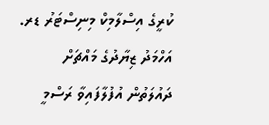ކުރީގެ އިސްލާމިކް މިނިސްޓަރު ޑރ. އަހްމަދު ޒިޔާދުގެ މައްޗަށް ދައުލަތުން އުފުލާފައިވާ ރަސްމީ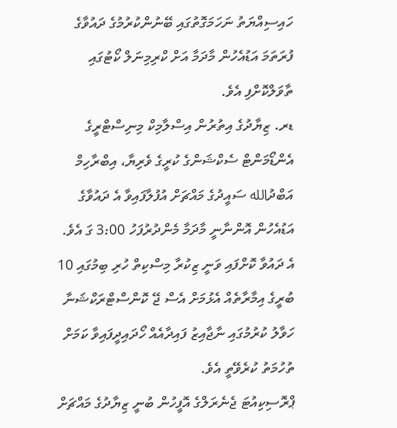ހައިސިއްޔަތު ނަހަމަގޮތުގައި ބޭނުންކުރުމުގެ ދައުވާގެ ފުރަތަމަ އަޑުއެހުން މާދަމާ އަށް ކްރިމިނަލް ކޯޓުގައި ތާވަލްކޮށްފި އެވެ.
ޑރ. ޒިޔާދުގެ އިތުރުން އިސްލާމިކް މިނިސްޓްރީގެ އެންޑޯމަންޓް ސެކްޝަންގެ ކުރީގެ ވެރިޔާ، އިބްރާހިމް އަބްދުالله ސައީދުގެ މައްޗަށް އުފުލާފައިވާ އެ ދައުވާގެ އަޑުއެހުން އޮންނާނީ މާދަމާ މެންދުރުފަހު 3:00 ގަ އެވެ.
އެ ދައުވާ ކޮށްފައި ވަނީ ޒިކުރާ މިސްކިތް ހުރި ބިމުގައި 10 ބުރީގެ އިމާރާތެއް އެޅުމަށް އެސް ޖޭ ކޮންސްޓްރަކްޝަނާ ހަވާލު ކުރުމުގައި ނާޖާއިޒު ފައިދާއެއް ހޯދައިދީފައިވާ ކަމަށް ތުހުމަތު ކުރެވޭތީ އެވެ.
ޕްރޮސިކިއުޓަ ޖެނެރަލްގެ އޮފީހުން ބުނީ ޒިޔާދުގެ މައްޗަށް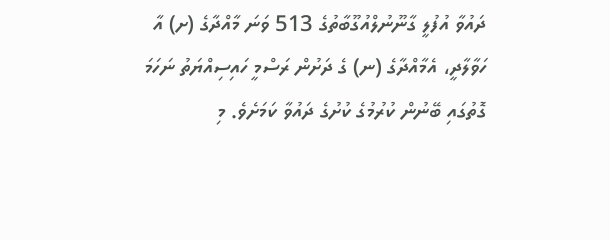ދައުވާ އުފުލީ ގާނޫނުލްއުގޫބާތުގެ 513 ވަނަ މާއްދާގެ (ށ) އާ ހަވާލާދީ، އެމާއްދާގެ (ނ) ގެ ދަށުން ރަސްމީ ހައިސިއްޔަތު ނަހަމަ ގޮތުގައި ބޭނުން ކުރުމުގެ ކުށުގެ ދައުވާ ކަމަށެވެ. މި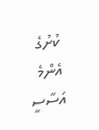ކުށުގެ އެންމެ އަސާސީ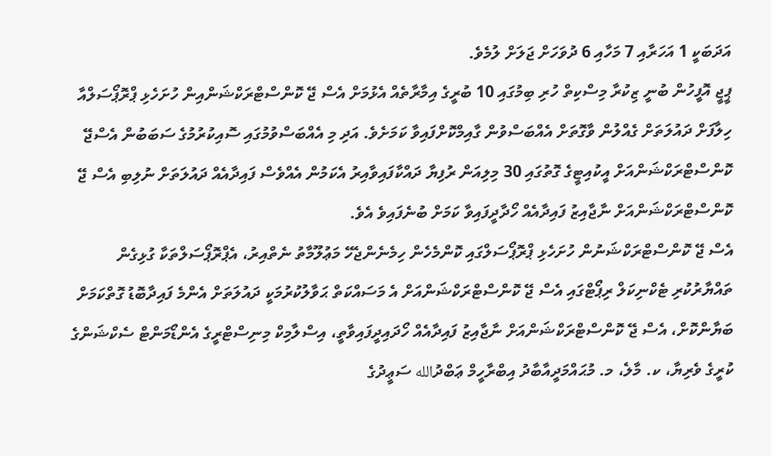އަދަބަކީ 1 އަހަރާއި 7 މަހާއި 6 ދުވަހަށް ޖަލަށް ލުމެވެ.
ޕީޖީ އޮފީހުން ބުނީ ޒިކުރާ މިސްކިތް ހުރި ބިމުގައި 10 ބުރީގެ އިމާރާތެއް އެޅުމަށް އެސް ޖޭ ކޮންސްޓްރަކްޝަންއިން ހުށަހެޅި ޕްރޮޕޯސަލްއާ ހިލާފަށް ދައުލަތަށް ގެއްލުން ވާގޮތަށް އެއްބަސްވުން ގާއިމްކޮށްފައިވާ ކަމަށެވެ. އަދި މި އެއްބަސްވުމުގައި ސޮއިކުރުމުގެ ސަބަބުން އެސްޖޭ ކޮންސްޓްރަކްޝަންއަށް އީކުއިޓީގެ ގޮތުގައި 30 މިލިއަން ރުފިޔާ ދައްކާފައިވާއިރު އެކަމުން އެއްވެސް ފައިދާއެއް ދައުލަތަށް ނުލިބި އެސް ޖޭ ކޮންސްޓްރަކްޝަންއަށް ނާޖާއިޒު ފައިދާއެއް ހޯދާދީފައިވާ ކަމަށް ބުނެފައިވެ އެވެ.
އެސް ޖޭ ކޮންސްޓްރަކްޝަނުން ހުށަހެޅި ޕްރޮޕޯސަލްގައި ކޮންމެހެން ހިމެނެންޖެހޭ މަޢުލޫމާތު ނެތްއިރު، އެޕްރޮޕޯސަލްތަކާ ގުޅިގެން ތައްޔާރުކުރި ޓެކްނިކަލް ރިޕޯޓްގައި އެސް ޖޭ ކޮންސްޓްރަކްޝަންއަށް އެ މަސައްކަތް ޙަވާލުކުރުމަކީ ދައުލަތަށް އެންމެ ފައިދާބޮޑު ގޮތްކަމަށް ބަޔާންކޮށް، އެސް ޖޭ ކޮންސްޓްރަކްޝަންއަށް ނާޖާއިޒު ފައިދާއެއް ހޯދައިދީފައިވާތީ، އިސްލާމިކް މިނިސްޓްރީގެ އެންޑޯމަންޓް ސެކްޝަންގެ ކުރީގެ ވެރިޔާ، ކ. މާލެ، މ. މުޙައްމަދީއާބާދު އިބްރާހީމް ޢަބްދުالله ސަޢީދުގެ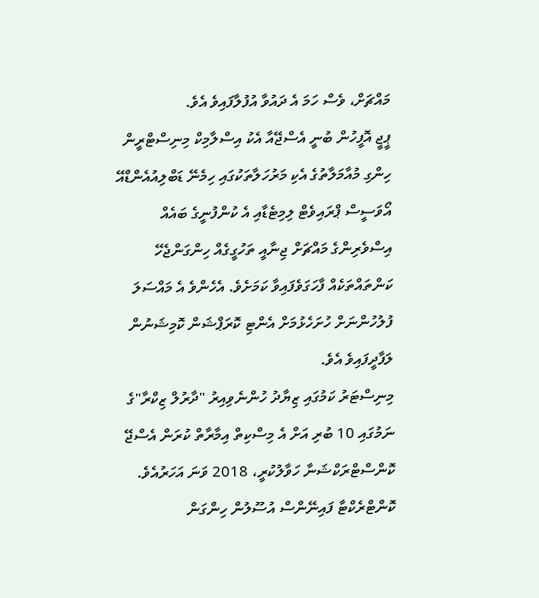މައްޗަށް، ވެސް ހަމަ އެ ދައުވާ އުފުލާފައިވެ އެވެ.
ޕީޖީ އޮފީހުން ބުނީ އެސްޖޭއާ އެކު އިސްލާމިކް މިނިސްޓްރީން ހިންގި މުއާމަލާތުގެ އެކި މަރުހަލާތަކުގައި ހިމެނޭ ޑަބްލިއުއެންޑްއޭ އޯވަސީސް ޕްރައިވެޓް ލިމިޓެޑާއި އެ ކުންފުނީގެ ބައެއް އިސްވެރިންގެ މައްޗަށް ޖިނާއީ ތަހުގީގެއް ހިންގަންޖެހޭ ކަންތައްތަކެއް ފާހަގަވެފައިވާ ކަމަށެވެ. އެހެންވެ އެ މައްސަލަ ފުލުހުންނަށް ހުށަހެޅުމަށް އެންޓި ކޮރަޕްޝަން ކޮމިޝަނުން ލަފާދީފައިވެ އެވެ.
މިނިސްޓަރު ކަމުގައި ޒިޔާދު ހުންނެވިއިރު "ދާރުލް ޒިކްރާ"ގެ ނަމުގައި 10 ބުރި އަށް އެ މިސްކިތް އިމާރާތް ކުރަން އެސްޖޭ ކޮންސްޓްރަކްޝަނާ ހަވާލުކުރީ، 2018 ވަނަ އަހަރުއެވެ. ކޮންޓްރެކްޓާ ފައިނޭންސް އުސޫލުން ހިންގަން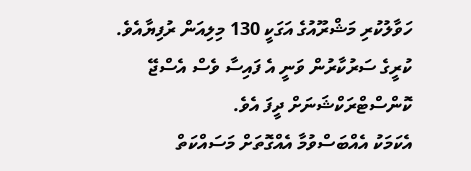ހަވާލުކުރި މަޝްރޫއުގެ އަގަކީ 130 މިލިއަން ރުފިޔާއެވެ. ކުރީގެ ސަރުކާރުން ވަނީ އެ ފައިސާ ވެސް އެސްޖޭ ކޮންސްޓްރަކްޝަނަށް ދީފަ އެވެ.
އެކަމަކު އެއްބަސްވުމާ އެއްގޮތަށް މަސައްކަތް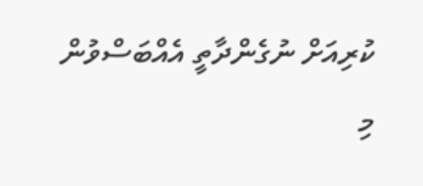ކުރިއަށް ނުގެންދާތީ އެއްބަސްވުން މި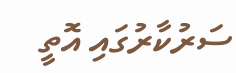ސަރުކާރުގައި އޮތީ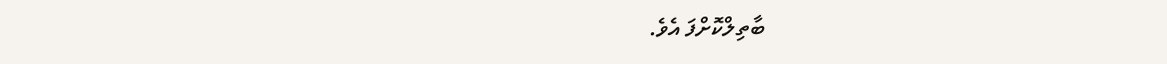ބާތިލްކޮށްފަ އެވެ.